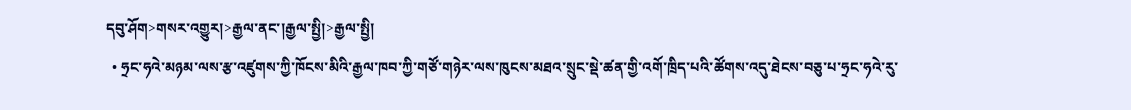དབུ་ཤོག>གསར་འགྱུར།>རྒྱལ་ནང་།རྒྱལ་སྤྱི།>རྒྱལ་སྤྱི།
  • ཧྲང་ཧའེ་མཉམ་ལས་རྩ་འཛུགས་ཀྱི་ཁོངས་མིའི་རྒྱལ་ཁབ་ཀྱི་གཙོ་གཉེར་ལས་ཁུངས་མཐའ་སྲུང་སྡེ་ཚན་གྱི་འགོ་ཁྲིད་པའི་ཚོགས་འདུ་ཐེངས་བཅུ་པ་ཧྲང་ཧའེ་རུ་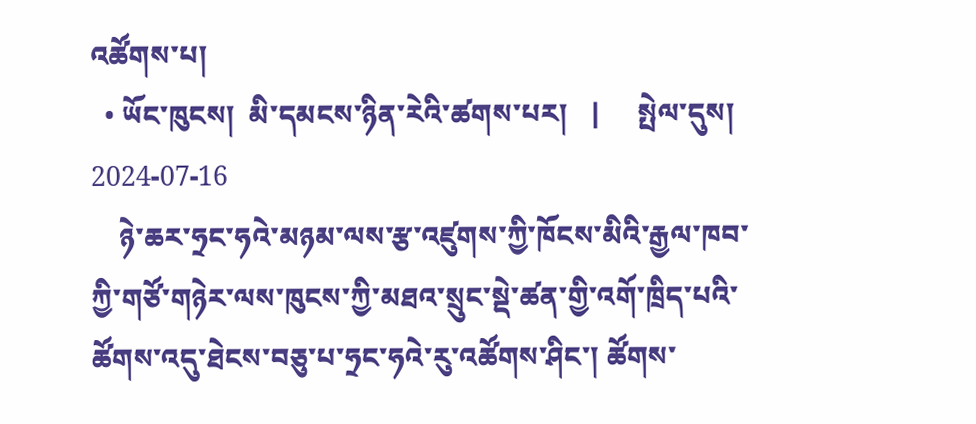འཚོགས་པ།
  • ཡོང་ཁུངས།  མི་དམངས་ཉིན་རེའི་ཚགས་པར།   |     སྤེལ་དུས།  2024-07-16
    ཉེ་ཆར་ཧྲང་ཧའེ་མཉམ་ལས་རྩ་འཛུགས་ཀྱི་ཁོངས་མིའི་རྒྱལ་ཁབ་ཀྱི་གཙོ་གཉེར་ལས་ཁུངས་ཀྱི་མཐའ་སྲུང་སྡེ་ཚན་གྱི་འགོ་ཁྲིད་པའི་ཚོགས་འདུ་ཐེངས་བཅུ་པ་ཧྲང་ཧའེ་རུ་འཚོགས་ཤིང་། ཚོགས་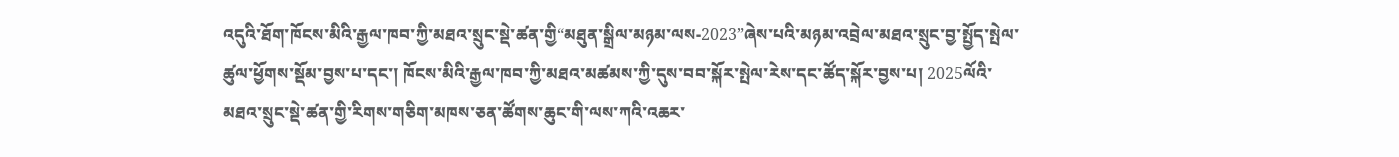འདུའི་ཐོག་ཁོངས་མིའི་རྒྱལ་ཁབ་ཀྱི་མཐའ་སྲུང་སྡེ་ཚན་གྱི“མཐུན་སྒྲིལ་མཉམ་ལས-2023”ཞེས་པའི་མཉམ་འབྲེལ་མཐའ་སྲུང་བྱ་སྤྱོད་སྤེལ་ཚུལ་ཕྱོགས་སྡོམ་བྱས་པ་དང་། ཁོངས་མིའི་རྒྱལ་ཁབ་ཀྱི་མཐའ་མཚམས་ཀྱི་དུས་བབ་སྐོར་སྤེལ་རེས་དང་ཚོད་སྐོར་བྱས་པ། 2025ལོའི་མཐའ་སྲུང་སྡེ་ཚན་གྱི་རིགས་གཅིག་མཁས་ཅན་ཚོགས་ཆུང་གི་ལས་ཀའི་འཆར་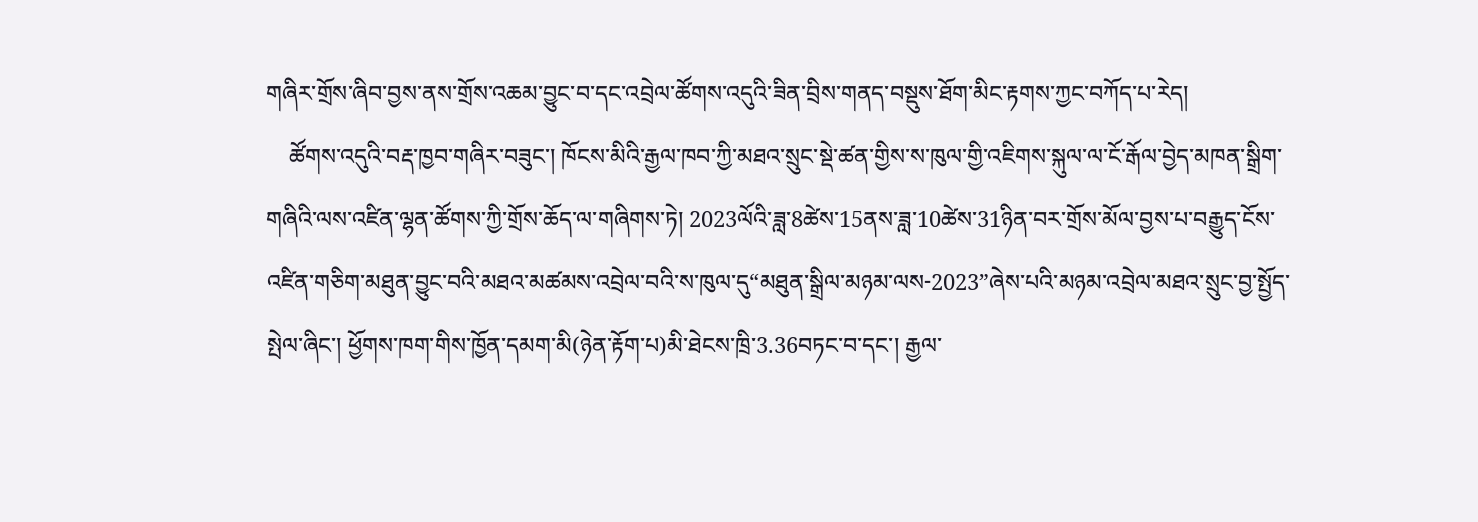གཞིར་གྲོས་ཞིབ་བྱས་ནས་གྲོས་འཆམ་བྱུང་བ་དང་འབྲེལ་ཚོགས་འདུའི་ཟིན་བྲིས་གནད་བསྡུས་ཐོག་མིང་རྟགས་ཀྱང་བཀོད་པ་རེད།
    ཚོགས་འདུའི་བརྡ་ཁྱབ་གཞིར་བཟུང་། ཁོངས་མིའི་རྒྱལ་ཁབ་ཀྱི་མཐའ་སྲུང་སྡེ་ཚན་གྱིས་ས་ཁུལ་གྱི་འཇིགས་སྐུལ་ལ་ངོ་རྒོལ་བྱེད་མཁན་སྒྲིག་གཞིའི་ལས་འཛིན་ལྷན་ཚོགས་ཀྱི་གྲོས་ཆོད་ལ་གཞིགས་ཏེ། 2023ལོའི་ཟླ་8ཚེས་15ནས་ཟླ་10ཚེས་31ཉིན་བར་གྲོས་མོལ་བྱས་པ་བརྒྱུད་ངོས་འཛིན་གཅིག་མཐུན་བྱུང་བའི་མཐའ་མཚམས་འབྲེལ་བའི་ས་ཁུལ་དུ“མཐུན་སྒྲིལ་མཉམ་ལས-2023”ཞེས་པའི་མཉམ་འབྲེལ་མཐའ་སྲུང་བྱ་སྤྱོད་སྤེལ་ཞིང་། ཕྱོགས་ཁག་གིས་ཁྱོན་དམག་མི(ཉེན་རྟོག་པ)མི་ཐེངས་ཁྲི་3.36བཏང་བ་དང་། རྒྱལ་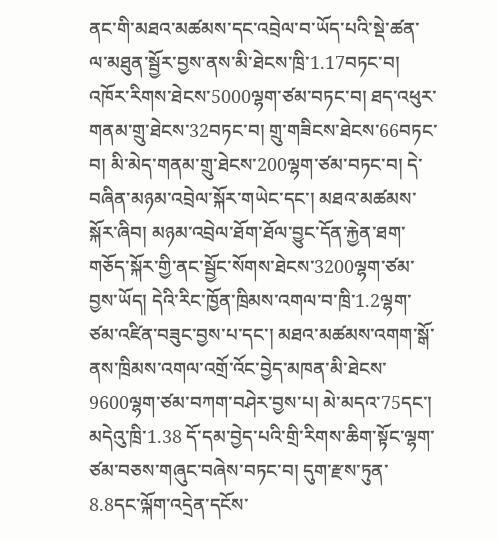ནང་གི་མཐའ་མཚམས་དང་འབྲེལ་བ་ཡོད་པའི་སྡེ་ཚན་ལ་མཐུན་སྦྱོར་བྱས་ནས་མི་ཐེངས་ཁྲི་1.17བཏང་བ། འཁོར་རིགས་ཐེངས་5000ལྷག་ཙམ་བཏང་བ། ཐད་འཕུར་གནམ་གྲུ་ཐེངས་32བཏང་བ། གྲུ་གཟིངས་ཐེངས་66བཏང་བ། མི་མེད་གནམ་གྲུ་ཐེངས་200ལྷག་ཙམ་བཏང་བ། དེ་བཞིན་མཉམ་འབྲེལ་སྐོར་གཡེང་དང་། མཐའ་མཚམས་སྐོར་ཞིབ། མཉམ་འབྲེལ་ཐོག་ཐོལ་བྱུང་དོན་རྐྱེན་ཐག་གཅོད་སྐོར་གྱི་ནང་སྦྱོང་སོགས་ཐེངས་3200ལྷག་ཙམ་བྱས་ཡོད། དེའི་རིང་ཁྱོན་ཁྲིམས་འགལ་བ་ཁྲི་1.2ལྷག་ཙམ་འཛིན་བཟུང་བྱས་པ་དང་། མཐའ་མཚམས་འགག་སྒོ་ནས་ཁྲིམས་འགལ་འགྲོ་འོང་བྱེད་མཁན་མི་ཐེངས་9600ལྷག་ཙམ་བཀག་བཤེར་བྱས་པ། མེ་མདའ་75དང་། མདེའུ་ཁྲི་1.38 དོ་དམ་བྱེད་པའི་གྲི་རིགས་ཆིག་སྟོང་ལྷག་ཙམ་བཅས་གཞུང་བཞེས་བཏང་བ། དུག་རྫས་ཏུན་8.8དང་ལྐོག་འདྲེན་དངོས་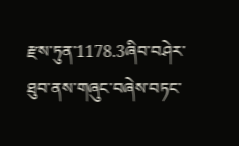རྫས་ཏུན་1178.3ཞིབ་བཤེར་ཐུབ་ནས་གཞུང་བཞེས་བཏང་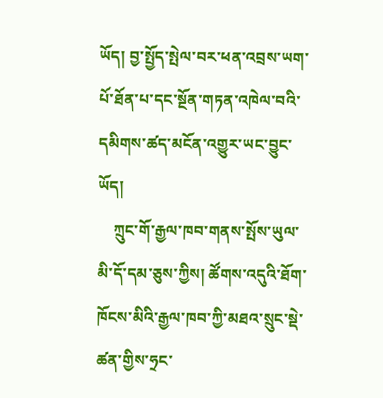ཡོད། བྱ་སྤྱོད་སྤེལ་བར་ཕན་འབྲས་ཡག་པོ་ཐོན་པ་དང་སྔོན་གཏན་འཁེལ་བའི་དམིགས་ཚད་མངོན་འགྱུར་ཡང་བྱུང་ཡོད།
    ཀྲུང་གོ་རྒྱལ་ཁབ་གནས་སྤོས་ཡུལ་མི་དོ་དམ་ཅུས་ཀྱིས། ཚོགས་འདུའི་ཐོག་ཁོངས་མིའི་རྒྱལ་ཁབ་ཀྱི་མཐའ་སྲུང་སྡེ་ཚན་གྱིས་ཧྲང་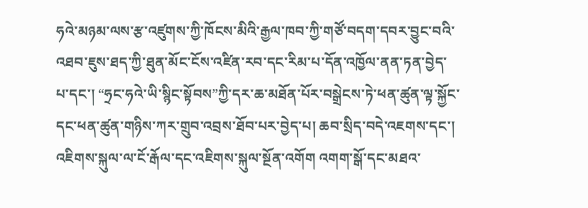ཧའེ་མཉམ་ལས་རྩ་འཛུགས་ཀྱི་ཁོངས་མིའི་རྒྱལ་ཁབ་ཀྱི་གཙོ་བདག་དབར་བྱུང་བའི་འཐབ་ཇུས་ཐད་ཀྱི་ཐུན་མོང་ངོས་འཛིན་རབ་དང་རིམ་པ་དོན་འཁྱོལ་ནན་ཏན་བྱེད་པ་དང་། “ཧྲང་ཧའེ་ཡི་སྙིང་སྟོབས”ཀྱི་དར་ཆ་མཐོན་པོར་བསྒྲེངས་ཏེ་ཕན་ཚུན་ལྟ་སྐྱོང་དང་ཕན་ཚུན་གཉིས་ཀར་གྲུབ་འབྲས་ཐོབ་པར་བྱེད་པ། ཆབ་སྲིད་བདེ་འཇགས་དང་། འཇིགས་སྐུལ་ལ་ངོ་རྒོལ་དང་འཇིགས་སྐུལ་སྔོན་འགོག འགག་སྒོ་དང་མཐའ་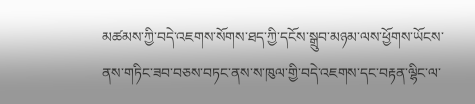མཚམས་ཀྱི་བདེ་འཇགས་སོགས་ཐད་ཀྱི་དངོས་སྒྲུབ་མཉམ་ལས་ཕྱོགས་ཡོངས་ནས་གཏིང་ཟབ་བཅས་བཏང་ནས་ས་ཁུལ་གྱི་བདེ་འཇགས་དང་བརྟན་ལྷིང་ལ་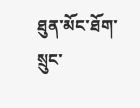ཐུན་མོང་ཐོག་སྲུང་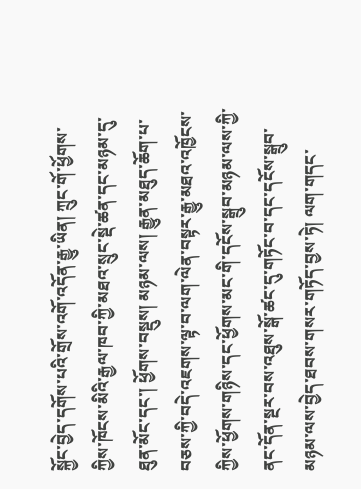སྐྱོང་བྱེད་དགོས་པའི་གྲོས་འགོ་འདོན་རྒྱུ་ཡིན། ཀྲུང་གོ་ཕྱོགས་ཀྱིས་ཁོངས་མིའི་རྒྱལ་ཁབ་ཀྱི་མཐའ་སྲུང་སྡེ་ཚན་དང་མཉམ་དུ་ཐུན་མོང་དང་། ཕྱོགས་བསྡུས། མཉམ་ལས། རྒྱུན་མཐུད་ཆོག་པ་བཅས་ཀྱི་བདེ་འཇགས་ལྟ་བ་ལག་ལེན་བསྟར་རྒྱུ་མཐའ་འཁྱོངས་ཀྱིས་ཕྱོགས་གཉིས་དང་ཕྱོགས་མང་གི་དངོས་སྒྲུབ་མཉམ་ལས་ཀྱི་ནང་དོན་སྔར་བས་འཐུས་སྒོ་ཚང་དུ་གཏོང་བ་དང་དངོས་སྒྲུབ་མཉམ་ལས་བྱེད་ཐབས་གསར་གཏོད་བྱས་ཏེ། ལག་གདང་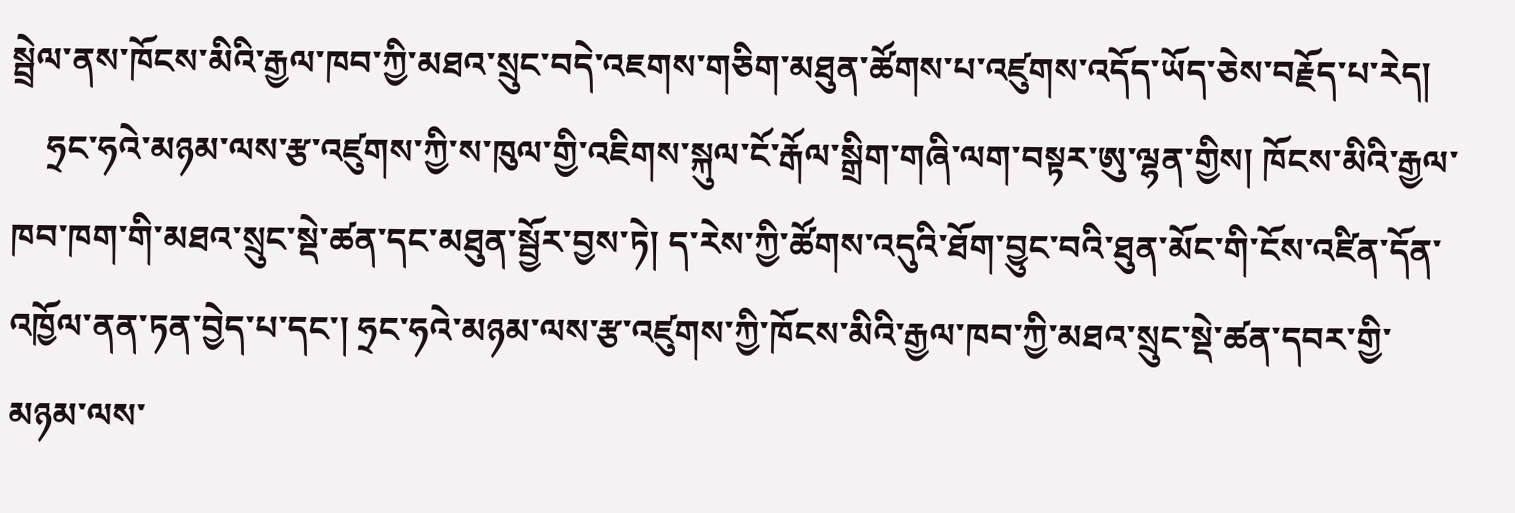སྦྲེལ་ནས་ཁོངས་མིའི་རྒྱལ་ཁབ་ཀྱི་མཐའ་སྲུང་བདེ་འཇགས་གཅིག་མཐུན་ཚོགས་པ་འཛུགས་འདོད་ཡོད་ཅེས་བརྗོད་པ་རེད།
    ཧྲང་ཧའེ་མཉམ་ལས་རྩ་འཛུགས་ཀྱི་ས་ཁུལ་གྱི་འཇིགས་སྐུལ་ངོ་རྒོལ་སྒྲིག་གཞི་ལག་བསྟར་ཨུ་ལྷན་གྱིས། ཁོངས་མིའི་རྒྱལ་ཁབ་ཁག་གི་མཐའ་སྲུང་སྡེ་ཚན་དང་མཐུན་སྦྱོར་བྱས་ཏེ། ད་རེས་ཀྱི་ཚོགས་འདུའི་ཐོག་བྱུང་བའི་ཐུན་མོང་གི་ངོས་འཛིན་དོན་འཁྱོལ་ནན་ཏན་བྱེད་པ་དང་། ཧྲང་ཧའེ་མཉམ་ལས་རྩ་འཛུགས་ཀྱི་ཁོངས་མིའི་རྒྱལ་ཁབ་ཀྱི་མཐའ་སྲུང་སྡེ་ཚན་དབར་གྱི་མཉམ་ལས་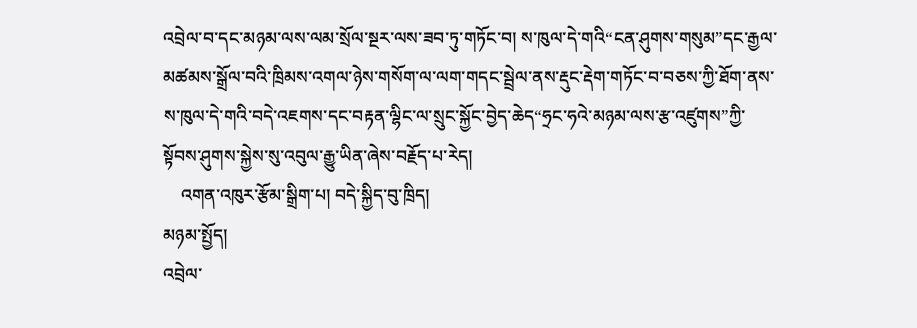འབྲེལ་བ་དང་མཉམ་ལས་ལམ་སྲོལ་སྔར་ལས་ཟབ་ཏུ་གཏོང་བ། ས་ཁུལ་དེ་གའི“ངན་ཤུགས་གསུམ”དང་རྒྱལ་མཚམས་སྒྲོལ་བའི་ཁྲིམས་འགལ་ཉེས་གསོག་ལ་ལག་གདང་སྦྲེལ་ནས་རྡུང་རྡེག་གཏོང་བ་བཅས་ཀྱི་ཐོག་ནས་ས་ཁུལ་དེ་གའི་བདེ་འཇགས་དང་བརྟན་ལྷིང་ལ་སྲུང་སྐྱོང་བྱེད་ཆེད“ཧྲང་ཧའེ་མཉམ་ལས་རྩ་འཛུགས”ཀྱི་སྟོབས་ཤུགས་སྐྱེས་སུ་འབུལ་རྒྱུ་ཡིན་ཞེས་བརྗོད་པ་རེད།
    འགན་འཁུར་རྩོམ་སྒྲིག་པ། བདེ་སྐྱིད་བུ་ཁྲིད།
མཉམ་སྤྱོད།
འབྲེལ་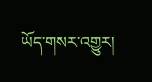ཡོད་གསར་འགྱུར།